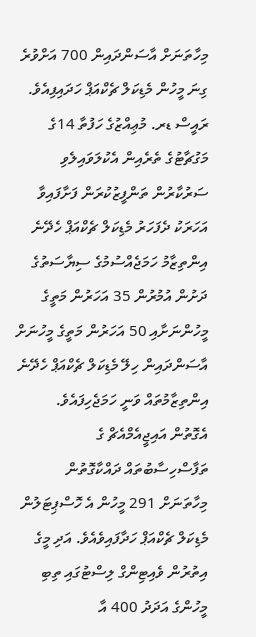މިހާތަނަށް އާސަންދައިން 700 އަށްވުރެ ގިނަ މީހުން މެޑިކަލް ޗެކްއަޕް ހަދައިފިއެވެ.
ރައީސް ޑރ. މުޢިއްޒުގެ ހަފުތާ 14ގެ މަގުޗާޓުގެ ތެރެއިން އެކުލަވައިލެވި ސަރުކާރުން ތަންފީޒުކުރަން ފަށާފައިވާ އަހަރަކު ދެފަހަރު މެޑިކަލް ޗެކްއަޕް ހެދޭނެ އިންތިޒާމު ހަމަޖެއްސުމުގެ ސިޔާސަތުގެ ދަށުން އުމުރުން 35 އަހަރުން މަތީގެ މީހުންނަށާއި 50 އަހަރުން މަތީގެ މީހުނަށް އާސަންދައިން ހިލޭ މެޑިކަލް ޗެކްއަޕް ހެދޭނެ އިންތިޒާމުތައް ވަނީ ހަމަޖެހިފައެވެ.
އެގޮތުން އައިޖީއެމްއެޗް ގެ ތަފާސްހިސާބުތައް ދައްކާގޮތުން މިހާތަނަށް 291 މީހުން އެ ހޮސްޕިޓަލުން މެޑިކަލް ޗެކްއަޕް ހަދާފައިވެއެވެ. އަދި މީގެ އިތުރުން ވެއިޓިންގް ލިސްޓުގައި ތިބި މީހުންގެ އަދަދު 400 އާ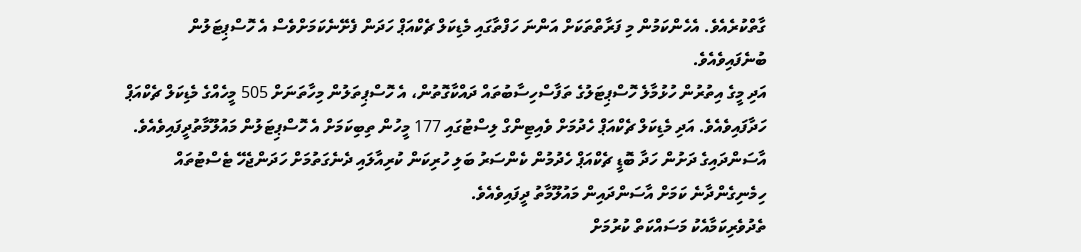ގާތްކުރެއެވެ. އެހެންކަމުން މި ފަރާތްތަކަށް އަންނަ ހަފްތާގައި މެޑިކަލް ޗެކްއަޕް ހަދަން ފެށޭނެކަމަށްވެސް އެ ހޮސްޕިޓަލުން ބުނެފައިވެއެވެ.
އަދި މީގެ އިތުރުން ހުޅުމާލެ ހޮސްޕިޓަލުގެ ތަފާސްހިސާބުތައް ދައްކާގޮތުން، އެ ހޮސްޕިތަލުން މިހާތަނަށް 505 މީހެއްގެ މެޑިކަލް ޗެކްއަޕް ހަދާފައިވެއެވެ. އަދި މެޑިކަލް ޗެކްއަޕް ހެދުމަށް ވެއިޓިންގް ލިސްޓުގައި 177 މީހުން ތިބިކަމަށް އެ ހޮސްޕިޓަލުން މައުލޫމާތުދީފައިވެއެވެ.
އާސަންދައިގެ ދަށުން ހަދާ ބޮޑީ ޗެކްއަޕް ހެދުމުން ކެންސަރު ބަލި ހުރިކަން ކުރިއާލައި ދެނެގަތުމަށް ހަދަންޖެހޭ ޓެސްޓުތައް ހިމެނިގެންދާނެ ކަމަށް އާސަންދައިން މައުލޫމާތު ދީފައިވެއެވެ.
ތެދުވެރިކަމާއެކު މަސައްކަތް ކުރުމަށް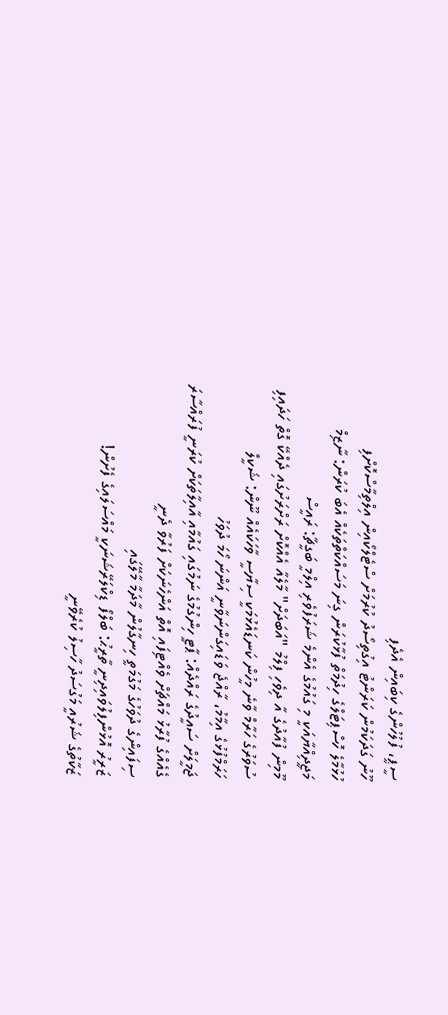ސީޕީ، ފުލުހުންގެ ކިބައިން އެދެފި
ހޫނު ގަދަކަމުން ކަރަންޓު އިގުތިސޯދު ކުރުމަށް ސްޓެލްކޯއިން އިލްތިމާސްކޮށްފި
ހުޅުމާލެ ހޮސްޕިޓަލްގެ ހިދުމަތް ފުޅާކުރަން ގިނަ މަސައްކަތްތަކެއް އެބަ ކުރަން: ނާޒިމް
މަޖީދިއްޔާއަކީ މި ގައުމުގެ އެންމެ ޝަރަފުވެރި އިލްމީ ބަގީޗާ: ރައީސް
މޫމިން ފުއާދުގެ އާ ދިވެހި ފިލްމު "އަބަދަށް" މާލެއާ އެއްކޮށް ރަށްރަށުގައި ދެއްކޭ ގޮތް ހަދައިފި
ސުވަރުގެ ހަރާމް ވާނެ މީހުން ކަނޑައެޅުމަކީ ސިޔާސީ ވާހަކައެއް ނޫން: ޝަކީލް
ހަރަމްފުޅުގެ އިމާމު، ރާއްޖެ ވަޑައިގަންނަވާނީ އަންނަ ހޯމަ ދުވަހު
ޖަމީލަށް ސައީދުގެ ރައްދެއް: ޕާޓީ ހިންގުމުގެ ނަމުގައި ގައުމާއި އާއިލާތަކަށް ކުރަނީ ފުރައްސާރަ
ގެއެއްގެ ފުރާޅު މައްޗަށް ވެއްޓިފައި އޮތް އަންހެނަކަށް ފަރުވާ ދެނީ
ސިފައިންގެ ދުވަހުގެ މަގުމަތީ ހިނގާލުން މާދަމާ މާލޭގައި
ޒަރީރު އޮޅުންފިލުވައިދިނީ ތާރީޙު: ބަލްފޯ ޑިކްލަރޭޝަނަކީ މައްސަލައިގެ ފެށުން!
ޒަކާތުގެ ޝަރުއީ މަގުސަދު ހާސިލު ކުރެވޭނީ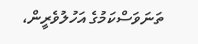ތަނަވަސްކަމުގެ އަހުލުވެރީން،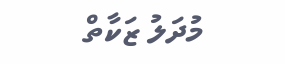މުދަލު ޒަކާތް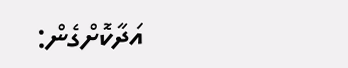އަދާކޮށްގެން: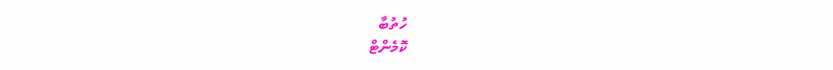ހުތުބާ
ކޮމެންޓް